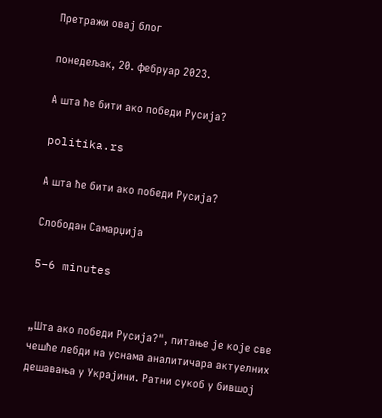Претражи овај блог

понедељак, 20. фебруар 2023.

А шта ће бити ако победи Русија?

politika.rs

А шта ће бити ако победи Русија?

Слободан Самарџија

5–6 minutes


„Шта ако победи Русија?", питање је које све чешће лебди на уснама аналитичара актуелних дешавања у Украјини. Ратни сукоб у бившој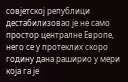совјетској републици дестабилизовао је не само простор централне Европе, него се у протеклих скоро годину дана раширио у мери која га је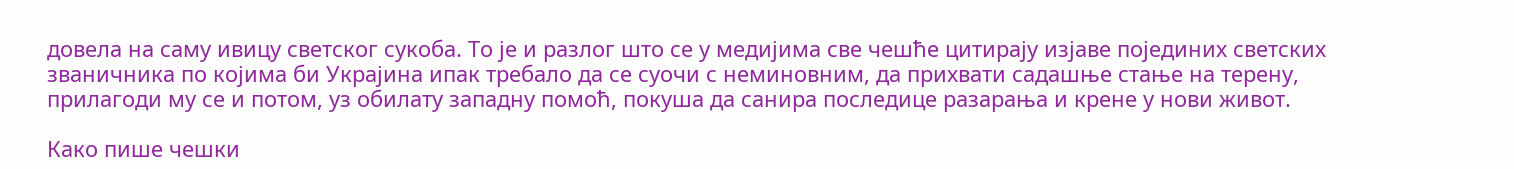довела на саму ивицу светског сукоба. То је и разлог што се у медијима све чешће цитирају изјаве појединих светских званичника по којима би Украјина ипак требало да се суочи с неминовним, да прихвати садашње стање на терену, прилагоди му се и потом, уз обилату западну помоћ, покуша да санира последице разарања и крене у нови живот.

Како пише чешки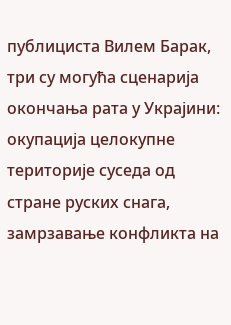публициста Вилем Барак, три су могућа сценарија окончања рата у Украјини: окупација целокупне територије суседа од стране руских снага, замрзавање конфликта на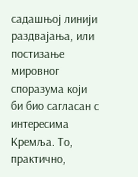садашњој линији раздвајања, или постизање мировног споразума који би био сагласан с интересима Кремља. То, практично,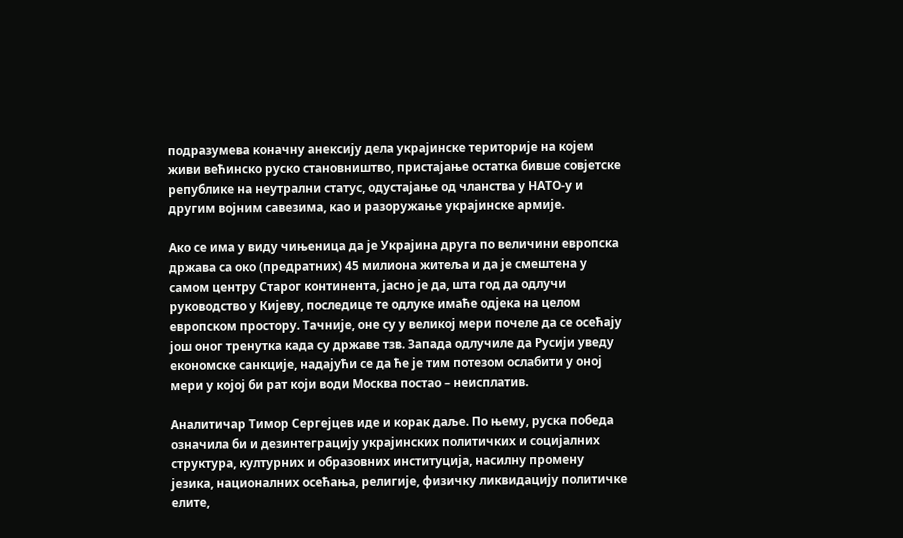подразумева коначну анексију дела украјинске територије на којем живи већинско руско становништво, пристајање остатка бивше совјетске републике на неутрални статус, одустајање од чланства у НАТО-у и другим војним савезима, као и разоружање украјинске армије.

Ако се има у виду чињеница да је Украјина друга по величини европска држава са око (предратних) 45 милиона житеља и да је смештена у самом центру Старог континента, јасно је да, шта год да одлучи руководство у Кијеву, последице те одлуке имаће одјека на целом европском простору. Тачније, оне су у великој мери почеле да се осећају још оног тренутка када су државе тзв. Запада одлучиле да Русији уведу економске санкције, надајући се да ће је тим потезом ослабити у оној мери у којој би рат који води Москва постао – неисплатив.

Аналитичар Тимор Сергејцев иде и корак даље. По њему, руска победа означила би и дезинтеграцију украјинских политичких и социјалних структура, културних и образовних институција, насилну промену језика, националних осећања, религије, физичку ликвидацију политичке елите,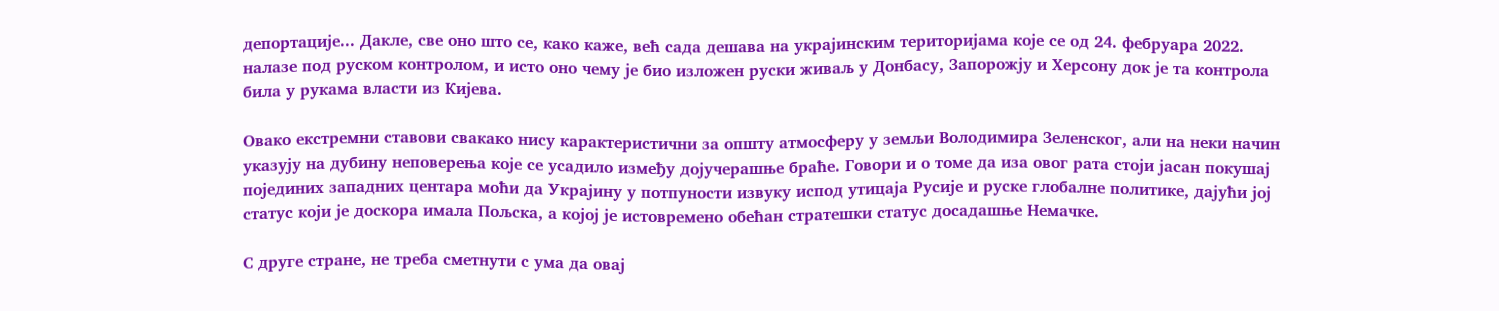депортације... Дакле, све оно што се, како каже, већ сада дешава на украјинским територијама које се од 24. фебруара 2022. налазе под руском контролом, и исто оно чему је био изложен руски живаљ у Донбасу, Запорожју и Херсону док је та контрола била у рукама власти из Кијева.

Овако екстремни ставови свакако нису карактеристични за општу атмосферу у земљи Володимира Зеленског, али на неки начин указују на дубину неповерења које се усадило између дојучерашње браће. Говори и о томе да иза овог рата стоји јасан покушај појединих западних центара моћи да Украјину у потпуности извуку испод утицаја Русије и руске глобалне политике, дајући јој статус који је доскора имала Пољска, а којој је истовремено обећан стратешки статус досадашње Немачке.

С друге стране, не треба сметнути с ума да овај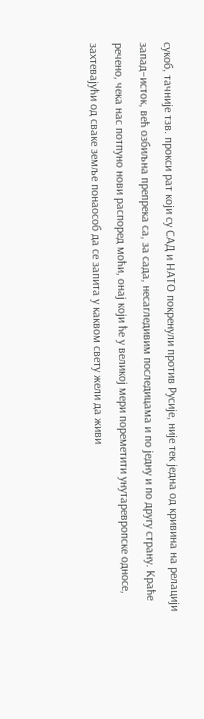сукоб, тачније тзв. прокси рат који су САД и НАТО покренули против Русије, није тек једна од кривина на релацији запад–исток, већ озбиљна препрека са, за сада, несагледивим последицама и по једну и по другу страну. Краће речено, чека нас потпуно нови распоред моћи, онај који ће у великој мери пореметити унутаревропске односе, захтевајући од сваке земље понаособ да се запита у каквом свету жели да живи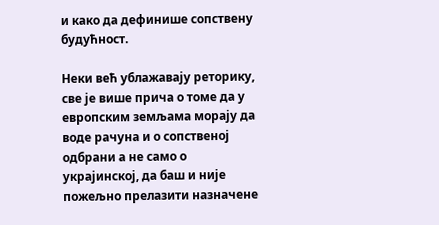и како да дефинише сопствену будућност.

Неки већ ублажавају реторику, све је више прича о томе да у европским земљама морају да воде рачуна и о сопственој одбрани а не само о украјинској, да баш и није пожељно прелазити назначене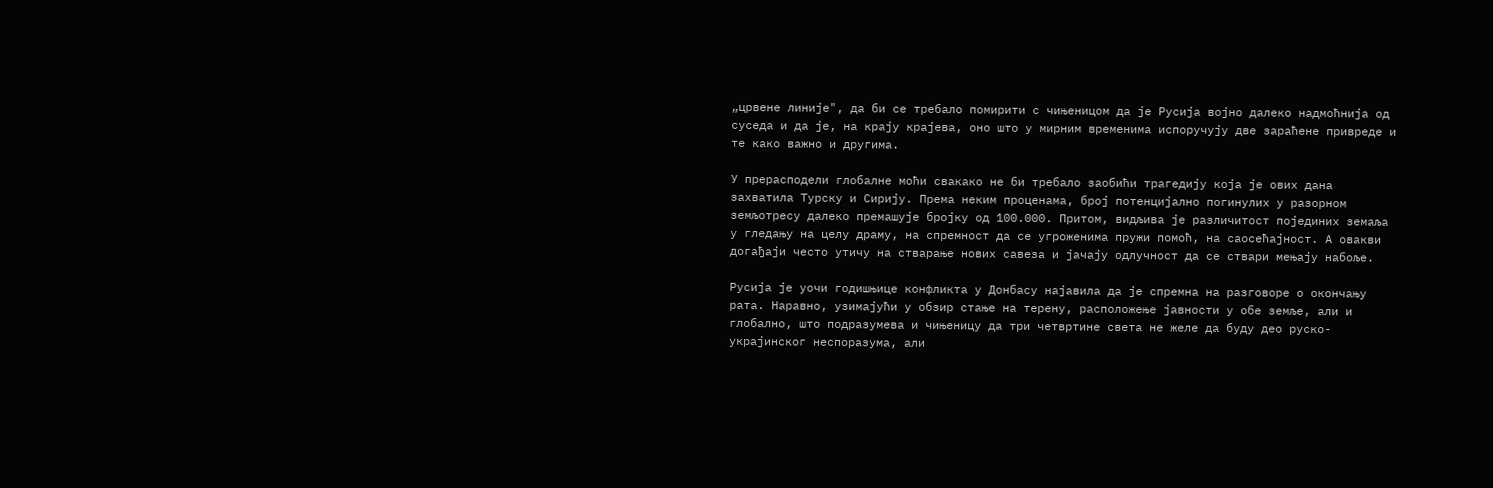„црвене линије", да би се требало помирити с чињеницом да је Русија војно далеко надмоћнија од суседа и да је, на крају крајева, оно што у мирним временима испоручују две зараћене привреде и те како важно и другима.

У прерасподели глобалне моћи свакако не би требало заобићи трагедију која је ових дана захватила Турску и Сирију. Према неким проценама, број потенцијално погинулих у разорном земљотресу далеко премашује бројку од 100.000. Притом, видљива је различитост појединих земаља у гледању на целу драму, на спремност да се угроженима пружи помоћ, на саосећајност. А овакви догађаји често утичу на стварање нових савеза и јачају одлучност да се ствари мењају набоље.

Русија је уочи годишњице конфликта у Донбасу најавила да је спремна на разговоре о окончању рата. Наравно, узимајући у обзир стање на терену, расположење јавности у обе земље, али и глобално, што подразумева и чињеницу да три четвртине света не желе да буду део руско-украјинског неспоразума, али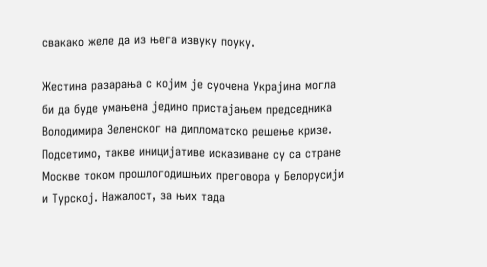свакако желе да из њега извуку поуку.

Жестина разарања с којим је суочена Украјина могла би да буде умањена једино пристајањем председника Володимира Зеленског на дипломатско решење кризе. Подсетимо, такве иницијативе исказиване су са стране Москве током прошлогодишњих преговора у Белорусији и Турској. Нажалост, за њих тада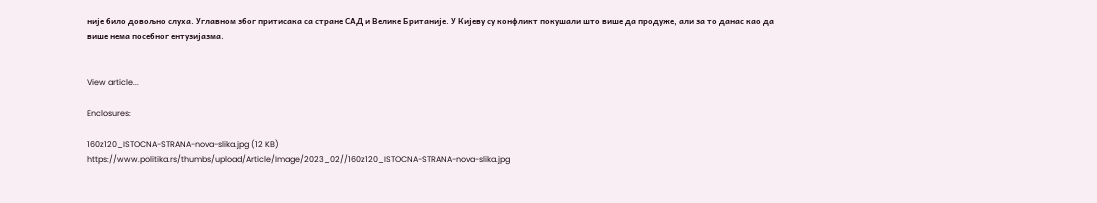није било довољно слуха. Углавном због притисака са стране САД и Велике Британије. У Кијеву су конфликт покушали што више да продуже, али за то данас као да више нема посебног ентузијазма.


View article...

Enclosures:

160z120_ISTOCNA-STRANA-nova-slika.jpg (12 KB)
https://www.politika.rs/thumbs/upload/Article/Image/2023_02//160z120_ISTOCNA-STRANA-nova-slika.jpg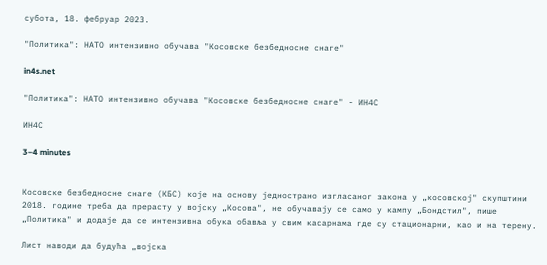субота, 18. фебруар 2023.

"Политика": НАТО интензивно обучава "Косовске безбедносне снаге"

in4s.net

"Политика": НАТО интензивно обучава "Косовске безбедносне снаге" - ИН4С

ИН4С

3–4 minutes


Косовске безбедносне снаге (КБС) које на основу једнострано изгласаног закона у „косовској" скупштини 2018. године треба да прерасту у војску „Косова", не обучавају се само у кампу „Бондстил", пише „Политика" и додаје да се интензивна обука обавља у свим касарнама где су стационарни, као и на терену.

Лист наводи да будућа „војска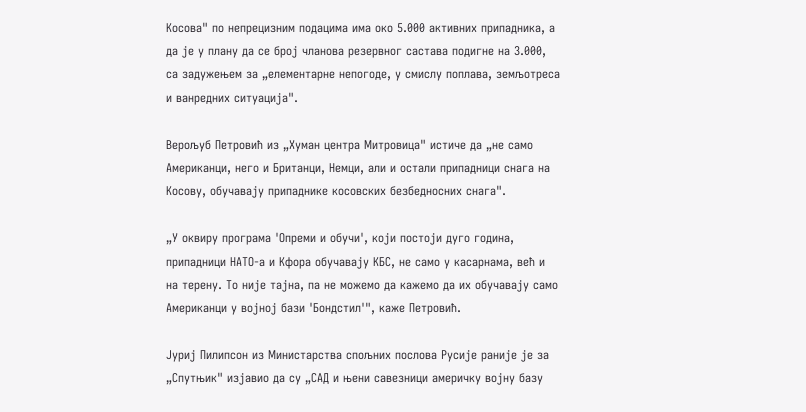Косова" по непрецизним подацима има око 5.000 активних припадника, а да је у плану да се број чланова резервног састава подигне на 3.000, са задужењем за „елементарне непогоде, у смислу поплава, земљотреса и ванредних ситуација".

Верољуб Петровић из „Хуман центра Митровица" истиче да „не само Американци, него и Британци, Немци, али и остали припадници снага на Косову, обучавају припаднике косовских безбедносних снага".

„У оквиру програма 'Опреми и обучи', који постоји дуго година, припадници НАТО-а и Кфора обучавају КБС, не само у касарнама, већ и на терену. То није тајна, па не можемо да кажемо да их обучавају само Американци у војној бази 'Бондстил'", каже Петровић.

Јуриј Пилипсон из Министарства спољних послова Русије раније је за „Спутњик" изјавио да су „САД и њени савезници америчку војну базу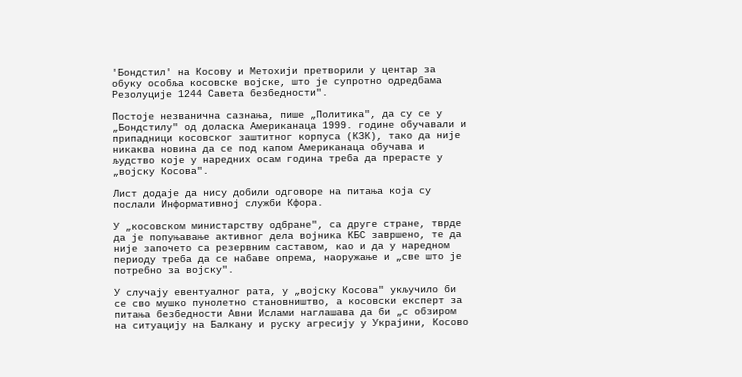'Бондстил' на Косову и Метохији претворили у центар за обуку особља косовске војске, што је супротно одредбама Резолуције 1244 Савета безбедности".

Постоје незванична сазнања, пише „Политика", да су се у „Бондстилу" од доласка Американаца 1999. године обучавали и припадници косовског заштитног корпуса (КЗК), тако да није никаква новина да се под капом Американаца обучава и људство које у наредних осам година треба да прерасте у „војску Косова".

Лист додаје да нису добили одговоре на питања која су послали Информативној служби Кфора.

У „косовском министарству одбране", са друге стране, тврде да је попуњавање активног дела војника КБС завршено, те да није започето са резервним саставом, као и да у наредном периоду треба да се набаве опрема, наоружање и „све што је потребно за војску".

У случају евентуалног рата, у „војску Косова" укључило би се сво мушко пунолетно становништво, а косовски експерт за питања безбедности Авни Ислами наглашава да би „с обзиром на ситуацију на Балкану и руску агресију у Украјини, Косово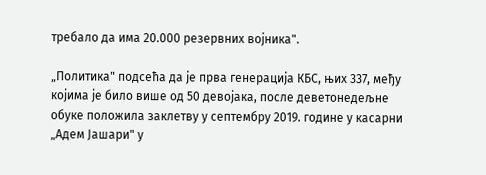требало да има 20.000 резервних војника".

„Политика" подсећа да је прва генерација КБС, њих 337, међу којима је било више од 50 девојака, после деветонедељне обуке положила заклетву у септембру 2019. године у касарни „Адем Јашари" у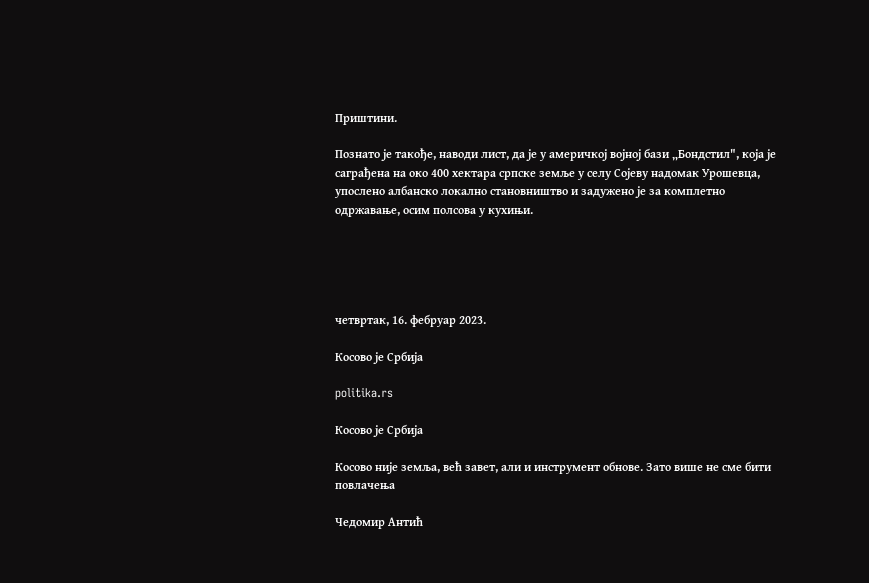Приштини.

Познато је такође, наводи лист, да је у америчкој војној бази „Бондстил", која је саграђена на око 400 хектара српске земље у селу Сојеву надомак Урошевца, упослено албанско локално становништво и задужено је за комплетно одржавање, осим полсова у кухињи.





четвртак, 16. фебруар 2023.

Косово је Србија

politika.rs

Косово је Србија

Косово није земља, већ завет, али и инструмент обнове. Зато више не сме бити повлачења

Чедомир Антић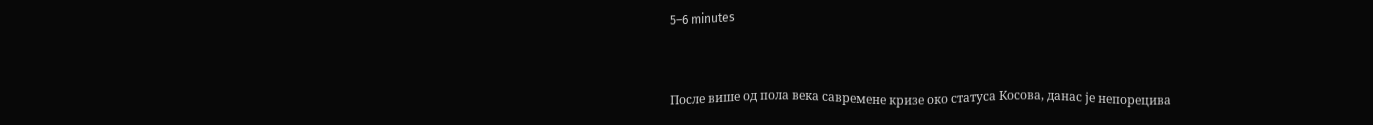5–6 minutes


После више од пола века савремене кризе око статуса Косова, данас је непорецива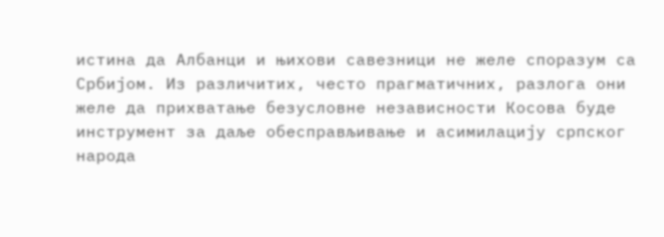истина да Албанци и њихови савезници не желе споразум са Србијом. Из различитих, често прагматичних, разлога они желе да прихватање безусловне независности Косова буде инструмент за даље обесправљивање и асимилацију српског народа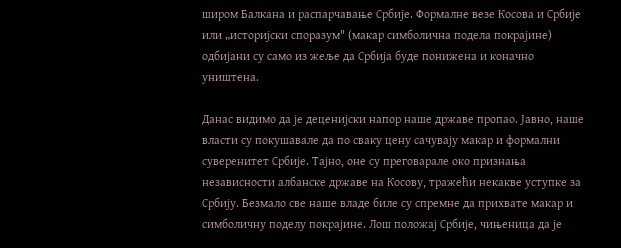широм Балкана и распарчавање Србије. Формалне везе Косова и Србије или „историјски споразум" (макар симболична подела покрајине) одбијани су само из жеље да Србија буде понижена и коначно уништена.

Данас видимо да је деценијски напор наше државе пропао. Јавно, наше власти су покушавале да по сваку цену сачувају макар и формални суверенитет Србије. Тајно, оне су преговарале око признања независности албанске државе на Косову, тражећи некакве уступке за Србију. Безмало све наше владе биле су спремне да прихвате макар и симболичну поделу покрајине. Лош положај Србије, чињеница да је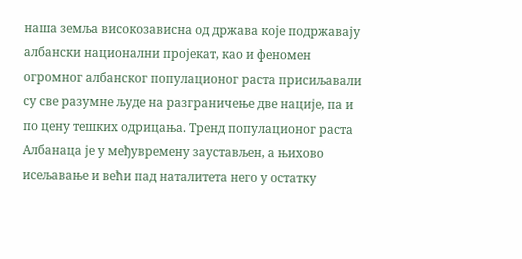наша земља високозависна од држава које подржавају албански национални пројекат, као и феномен огромног албанског популационог раста присиљавали су све разумне људе на разграничење две нације, па и по цену тешких одрицања. Тренд популационог раста Албанаца је у међувремену заустављен, а њихово исељавање и већи пад наталитета него у остатку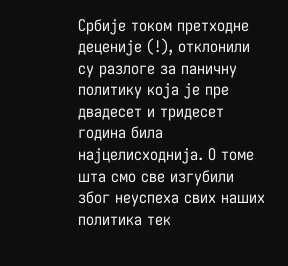Србије током претходне деценије (!), отклонили су разлоге за паничну политику која је пре двадесет и тридесет година била најцелисходнија. О томе шта смо све изгубили због неуспеха свих наших политика тек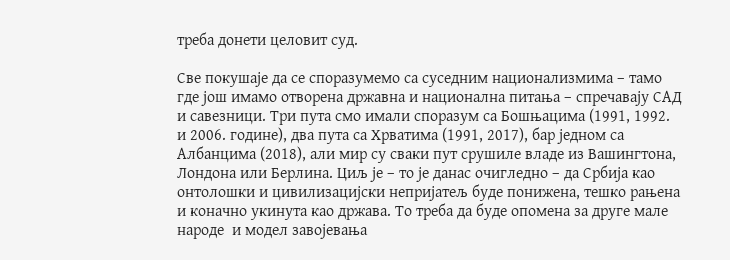треба донети целовит суд.

Све покушаје да се споразумемо са суседним национализмима – тамо где још имамо отворена државна и национална питања – спречавају САД и савезници. Три пута смо имали споразум са Бошњацима (1991, 1992. и 2006. године), два пута са Хрватима (1991, 2017), бар једном са Албанцима (2018), али мир су сваки пут срушиле владе из Вашингтона, Лондона или Берлина. Циљ је – то је данас очигледно – да Србија као онтолошки и цивилизацијски непријатељ буде понижена, тешко рањена и коначно укинута као држава. То треба да буде опомена за друге мале народе  и модел завојевања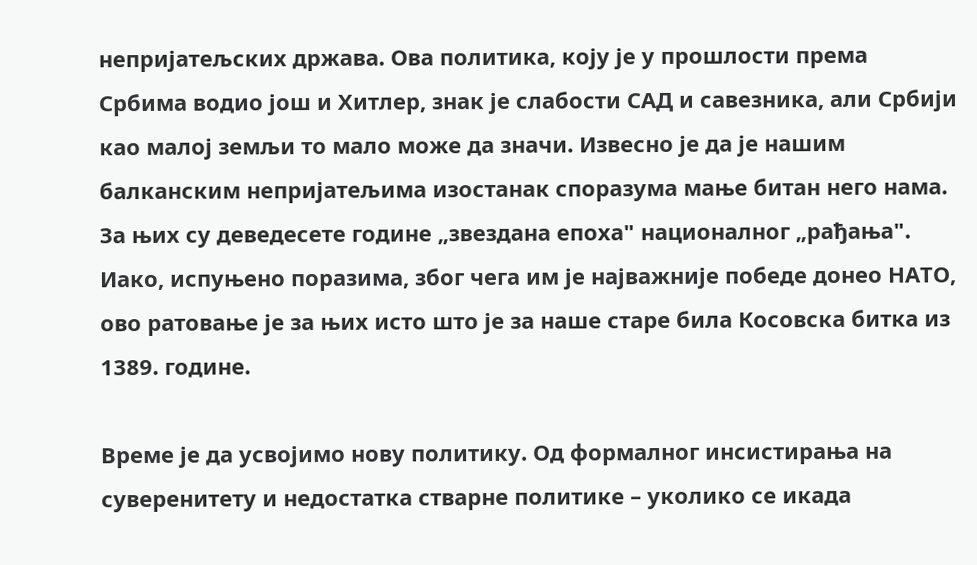непријатељских држава. Ова политика, коју је у прошлости према Србима водио још и Хитлер, знак је слабости САД и савезника, али Србији као малој земљи то мало може да значи. Извесно је да је нашим балканским непријатељима изостанак споразума мање битан него нама. За њих су деведесете године „звездана епоха" националног „рађања". Иако, испуњено поразима, због чега им је најважније победе донео НАТО, ово ратовање је за њих исто што је за наше старе била Косовска битка из 1389. године.

Време је да усвојимо нову политику. Од формалног инсистирања на суверенитету и недостатка стварне политике – уколико се икада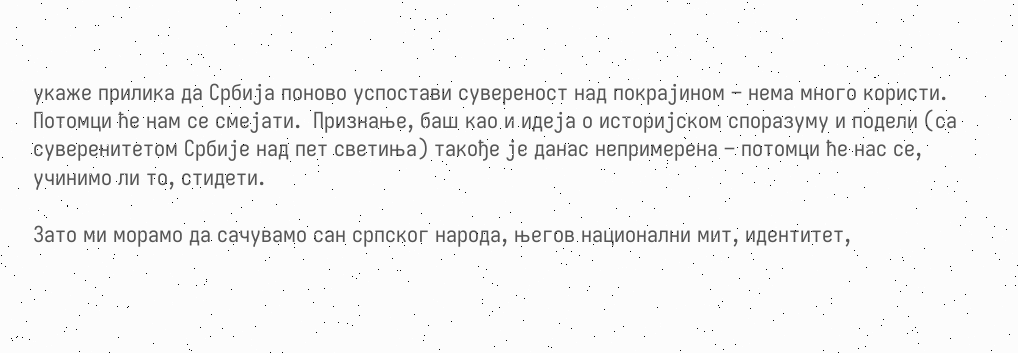укаже прилика да Србија поново успостави сувереност над покрајином – нема много користи. Потомци ће нам се смејати.  Признање, баш као и идеја о историјском споразуму и подели (са суверенитетом Србије над пет светиња) такође је данас непримерена – потомци ће нас се, учинимо ли то, стидети.

Зато ми морамо да сачувамо сан српског народа, његов национални мит, идентитет,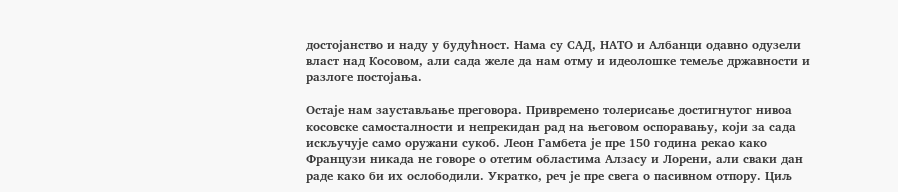достојанство и наду у будућност. Нама су САД, НАТО и Албанци одавно одузели власт над Косовом, али сада желе да нам отму и идеолошке темеље државности и разлоге постојања.

Остаје нам заустављање преговора. Привремено толерисање достигнутог нивоа косовске самосталности и непрекидан рад на његовом оспоравању, који за сада искључује само оружани сукоб. Леон Гамбета је пре 150 година рекао како Французи никада не говоре о отетим областима Алзасу и Лорени, али сваки дан раде како би их ослободили. Укратко, реч је пре свега о пасивном отпору. Циљ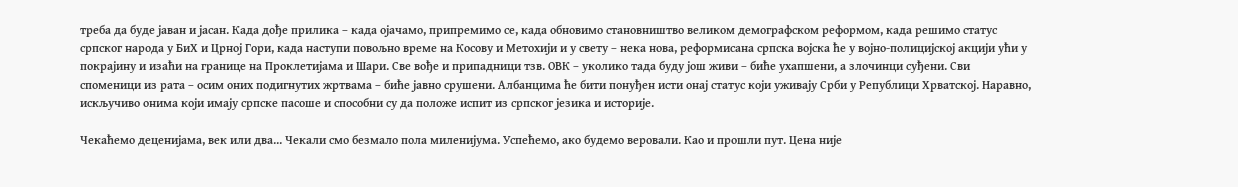треба да буде јаван и јасан. Када дође прилика – када ојачамо, припремимо се, када обновимо становништво великом демографском реформом, када решимо статус српског народа у БиХ и Црној Гори, када наступи повољно време на Косову и Метохији и у свету – нека нова, реформисана српска војска ће у војно-полицијској акцији ући у покрајину и изаћи на границе на Проклетијама и Шари. Све вође и припадници тзв. ОВК – уколико тада буду још живи – биће ухапшени, а злочинци суђени. Сви споменици из рата – осим оних подигнутих жртвама – биће јавно срушени. Албанцима ће бити понуђен исти онај статус који уживају Срби у Републици Хрватској. Наравно, искључиво онима који имају српске пасоше и способни су да положе испит из српског језика и историје.

Чекаћемо деценијaма, век или два... Чекали смо безмало пола миленијума. Успећемо, ако будемо веровали. Као и прошли пут. Цена није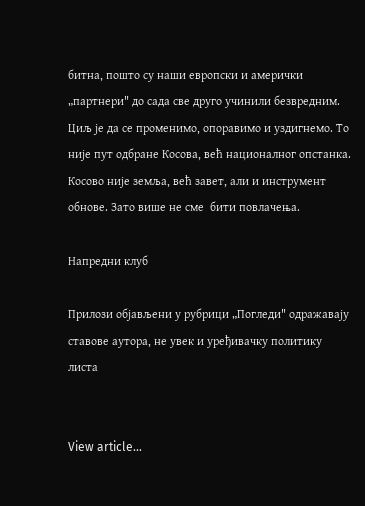битна, пошто су наши европски и амерички „партнери" до сада све друго учинили безвредним. Циљ је да се променимо, опоравимо и уздигнемо. То није пут одбране Косова, већ националног опстанка. Косово није земља, већ завет, али и инструмент обнове. Зато више не сме  бити повлачења.

Напредни клуб

Прилози објављени у рубрици „Погледи" одражавају ставове аутора, не увек и уређивачку политику листa


View article...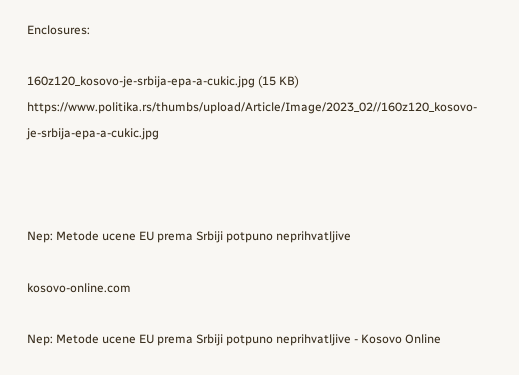Enclosures:

160z120_kosovo-je-srbija-epa-a-cukic.jpg (15 KB)
https://www.politika.rs/thumbs/upload/Article/Image/2023_02//160z120_kosovo-je-srbija-epa-a-cukic.jpg



Nep: Metode ucene EU prema Srbiji potpuno neprihvatljive

kosovo-online.com

Nep: Metode ucene EU prema Srbiji potpuno neprihvatljive - Kosovo Online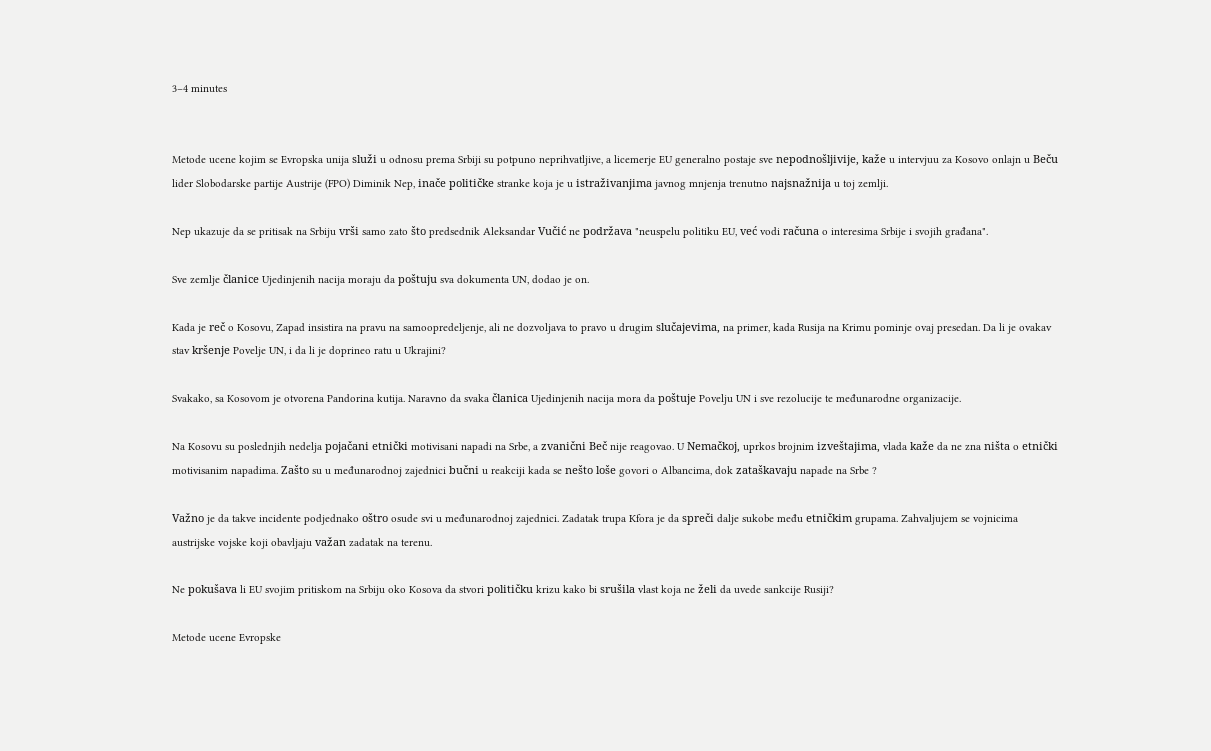3–4 minutes


Metode ucene kojim se Evropska unija služi u odnosu prema Srbiji su potpuno neprihvatljive, a licemerje EU generalno postaje sve nepodnošljivije, kaže u intervjuu za Kosovo onlajn u Beču lider Slobodarske partije Austrije (FPO) Diminik Nep, inače političke stranke koja je u istraživanjima javnog mnjenja trenutno najsnažnija u toj zemlji.

Nep ukazuje da se pritisak na Srbiju vrši samo zato što predsednik Aleksandar Vučić ne podržava "neuspelu politiku EU, već vodi računa o interesima Srbije i svojih građana".

Sve zemlje članice Ujedinjenih nacija moraju da poštuju sva dokumenta UN, dodao je on.

Kada je reč o Kosovu, Zapad insistira na pravu na samoopredeljenje, ali ne dozvoljava to pravo u drugim slučajevima, na primer, kada Rusija na Krimu pominje ovaj presedan. Da li je ovakav stav kršenje Povelje UN, i da li je doprineo ratu u Ukrajini?

Svakako, sa Kosovom je otvorena Pandorina kutija. Naravno da svaka članica Ujedinjenih nacija mora da poštuje Povelju UN i sve rezolucije te međunarodne organizacije.

Na Kosovu su poslednjih nedelja pojačani etnički motivisani napadi na Srbe, a zvanični Beč nije reagovao. U Nemačkoj, uprkos brojnim izveštajima, vlada kaže da ne zna ništa o etnički motivisanim napadima. Zašto su u međunarodnoj zajednici bučni u reakciji kada se nešto loše govori o Albancima, dok zataškavaju napade na Srbe ?

Važno je da takve incidente podjednako oštro osude svi u međunarodnoj zajednici. Zadatak trupa Kfora je da spreči dalje sukobe među etničkim grupama. Zahvaljujem se vojnicima austrijske vojske koji obavljaju važan zadatak na terenu.

Ne pokušava li EU svojim pritiskom na Srbiju oko Kosova da stvori političku krizu kako bi srušila vlast koja ne želi da uvede sankcije Rusiji?

Metode ucene Evropske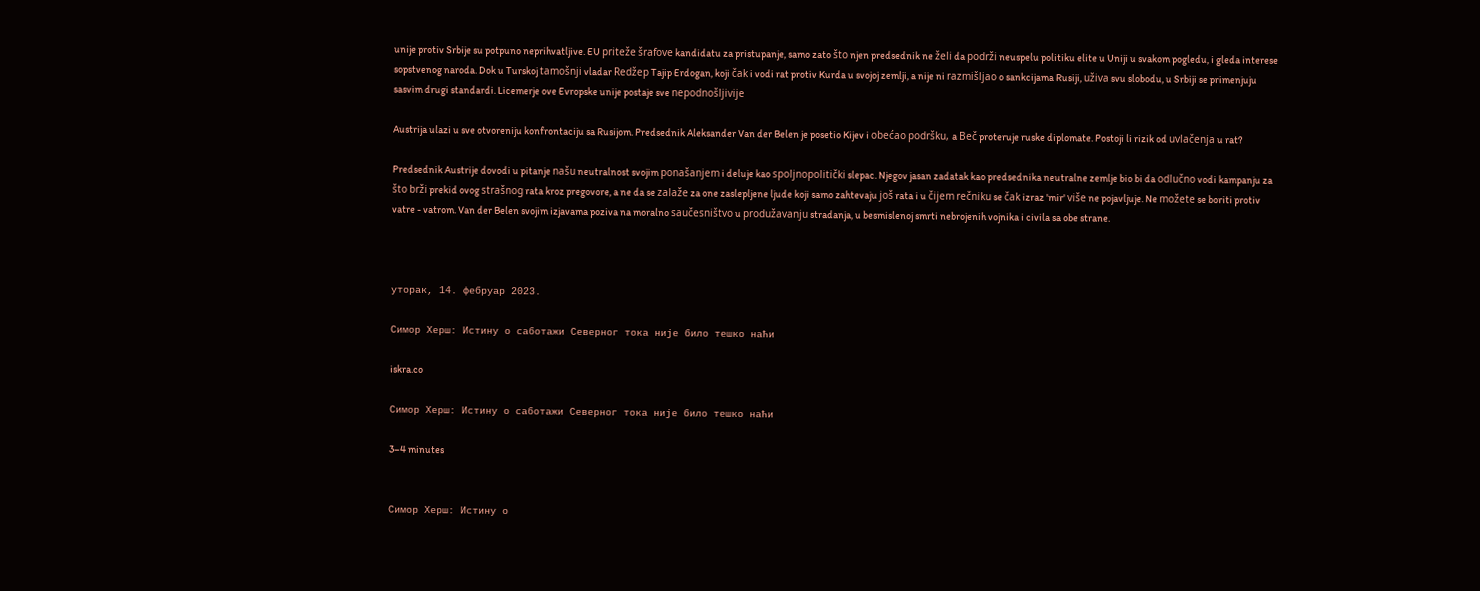unije protiv Srbije su potpuno neprihvatljive. EU priteže šrafove kandidatu za pristupanje, samo zato što njen predsednik ne želi da podrži neuspelu politiku elite u Uniji u svakom pogledu, i gleda interese sopstvenog naroda. Dok u Turskoj tamošnji vladar Redžep Tajip Erdogan, koji čak i vodi rat protiv Kurda u svojoj zemlji, a nije ni razmišljao o sankcijama Rusiji, uživa svu slobodu, u Srbiji se primenjuju sasvim drugi standardi. Licemerje ove Evropske unije postaje sve nepodnošljivije

Austrija ulazi u sve otvoreniju konfrontaciju sa Rusijom. Predsednik Aleksander Van der Belen je posetio Kijev i obećao podršku, a Beč proteruje ruske diplomate. Postoji li rizik od uvlačenja u rat?

Predsednik Austrije dovodi u pitanje našu neutralnost svojim ponašanjem i deluje kao spoljnopolitički slepac. Njegov jasan zadatak kao predsednika neutralne zemlje bio bi da odlučno vodi kampanju za što brži prekid ovog strašnog rata kroz pregovore, a ne da se zalaže za one zaslepljene ljude koji samo zahtevaju još rata i u čijem rečniku se čak izraz 'mir' više ne pojavljuje. Ne možete se boriti protiv vatre - vatrom. Van der Belen svojim izjavama poziva na moralno saučesništvo u produžavanju stradanja, u besmislenoj smrti nebrojenih vojnika i civila sa obe strane.



уторак, 14. фебруар 2023.

Симор Херш: Истину о саботажи Северног тока није било тешко наћи

iskra.co

Симор Херш: Истину о саботажи Северног тока није било тешко наћи

3–4 minutes


Симор Херш: Истину о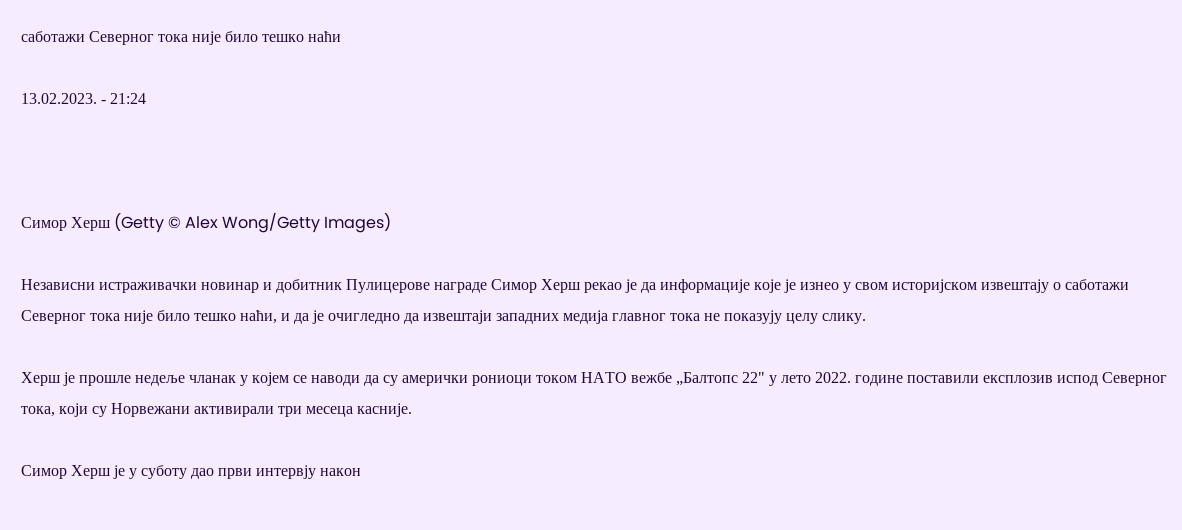саботажи Северног тока није било тешко наћи

13.02.2023. - 21:24



Симор Херш (Getty © Alex Wong/Getty Images)

Независни истраживачки новинар и добитник Пулицерове награде Симор Херш рекао је да информације које је изнео у свом историјском извештају о саботажи Северног тока није било тешко наћи, и да је очигледно да извештаји западних медија главног тока не показују целу слику.

Херш је прошле недеље чланак у којем се наводи да су амерички рониоци током НАТО вежбе „Балтопс 22" у лето 2022. године поставили експлозив испод Северног тока, који су Норвежани активирали три месеца касније.

Симор Херш је у суботу дао први интервју након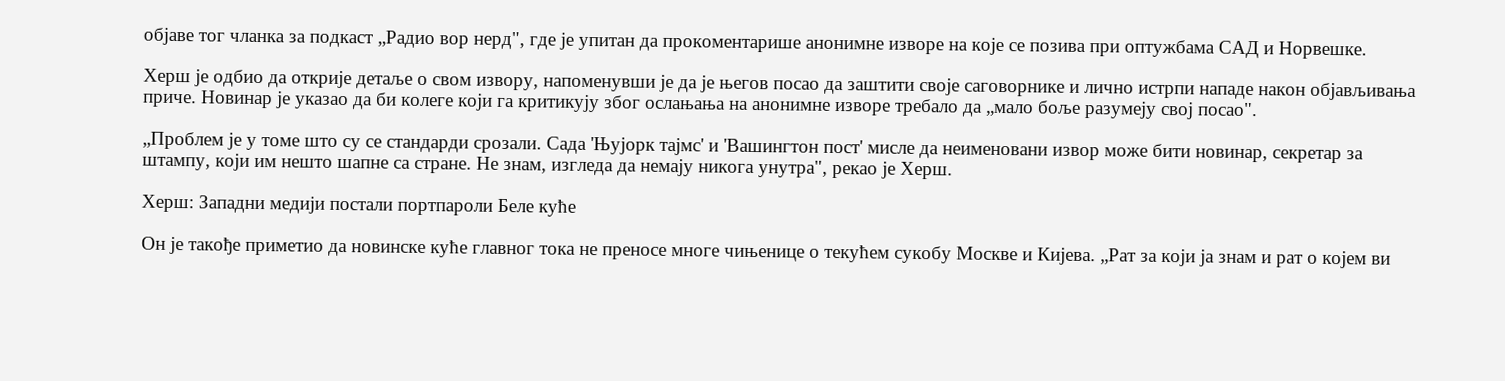објаве тог чланка за подкаст „Радио вор нерд", где је упитан да прокоментарише анонимне изворе на које се позива при оптужбама САД и Норвешке.

Херш је одбио да открије детаље о свом извору, напоменувши је да је његов посао да заштити своје саговорнике и лично истрпи нападе након објављивања приче. Новинар је указао да би колеге који га критикују због ослањања на анонимне изворе требало да „мало боље разумеју свој посао".

„Проблем је у томе што су се стандарди срозали. Сада 'Њујорк тајмс' и 'Вашингтон пост' мисле да неименовани извор може бити новинар, секретар за штампу, који им нешто шапне са стране. Не знам, изгледа да немају никога унутра", рекао је Херш.

Херш: Западни медији постали портпароли Беле куће

Он је такође приметио да новинске куће главног тока не преносе многе чињенице о текућем сукобу Москве и Кијева. „Рат за који ја знам и рат о којем ви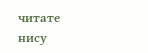читате нису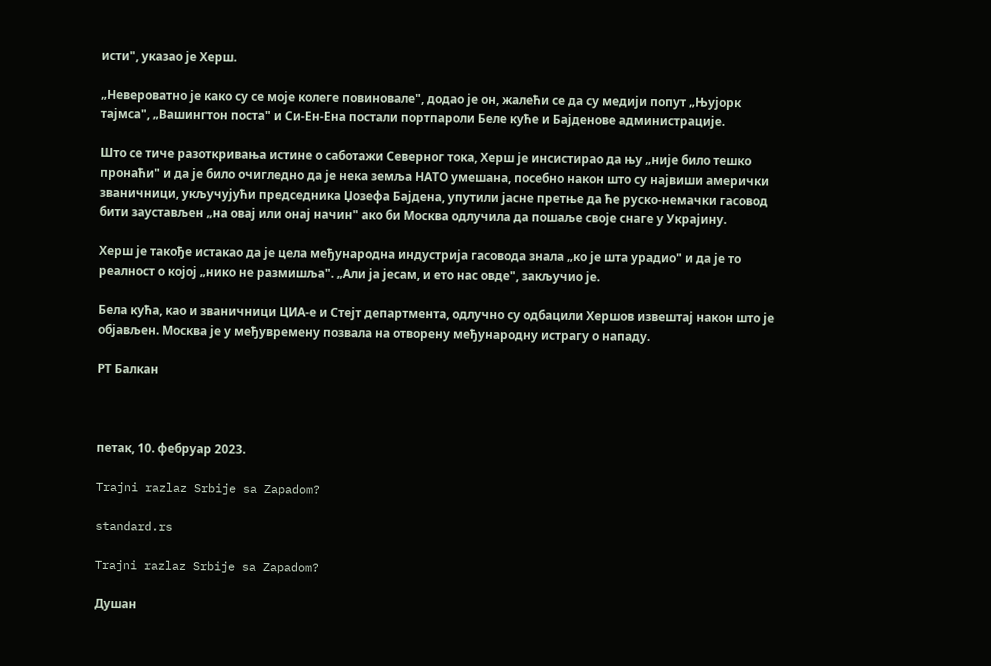исти", указао је Херш.

„Невероватно је како су се моје колеге повиновале", додао је он, жалећи се да су медији попут „Њујорк тајмса", „Вашингтон поста" и Си-Ен-Ена постали портпароли Беле куће и Бајденове администрације.

Што се тиче разоткривања истине о саботажи Северног тока, Херш је инсистирао да њу „није било тешко пронаћи" и да је било очигледно да је нека земља НАТО умешана, посебно након што су највиши амерички званичници, укључујући председника Џозефа Бајдена, упутили јасне претње да ће руско-немачки гасовод бити заустављен „на овај или онај начин" ако би Москва одлучила да пошаље своје снаге у Украјину.

Херш је такође истакао да је цела међународна индустрија гасовода знала „ко је шта урадио" и да је то реалност о којој „нико не размишља". „Али ја јесам, и ето нас овде", закључио је.

Бела кућа, као и званичници ЦИА-е и Стејт департмента, одлучно су одбацили Хершов извештај након што је објављен. Москва је у међувремену позвала на отворену међународну истрагу о нападу.

РТ Балкан



петак, 10. фебруар 2023.

Trajni razlaz Srbije sa Zapadom?

standard.rs

Trajni razlaz Srbije sa Zapadom?

Душан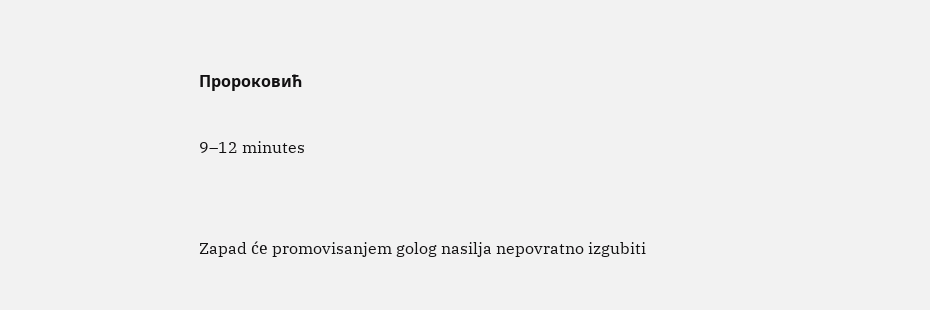Пророковић

9–12 minutes


Zapad će promovisanjem golog nasilja nepovratno izgubiti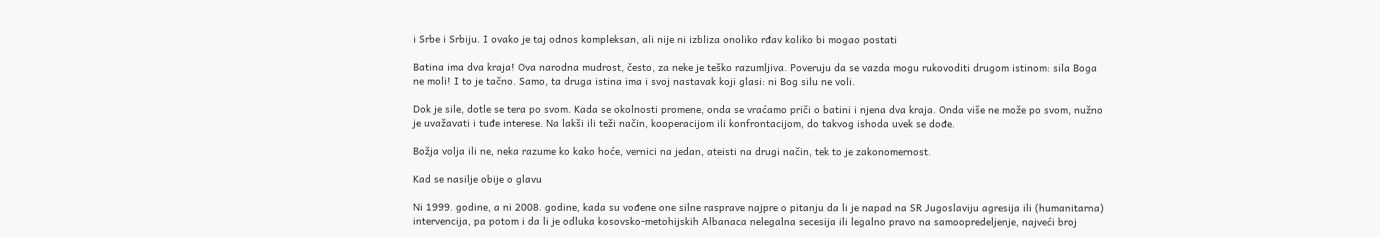i Srbe i Srbiju. I ovako je taj odnos kompleksan, ali nije ni izbliza onoliko rđav koliko bi mogao postati

Batina ima dva kraja! Ova narodna mudrost, često, za neke je teško razumljiva. Poveruju da se vazda mogu rukovoditi drugom istinom: sila Boga ne moli! I to je tačno. Samo, ta druga istina ima i svoj nastavak koji glasi: ni Bog silu ne voli.

Dok je sile, dotle se tera po svom. Kada se okolnosti promene, onda se vraćamo priči o batini i njena dva kraja. Onda više ne može po svom, nužno je uvažavati i tuđe interese. Na lakši ili teži način, kooperacijom ili konfrontacijom, do takvog ishoda uvek se dođe.

Božja volja ili ne, neka razume ko kako hoće, vernici na jedan, ateisti na drugi način, tek to je zakonomernost.

Kad se nasilje obije o glavu

Ni 1999. godine, a ni 2008. godine, kada su vođene one silne rasprave najpre o pitanju da li je napad na SR Jugoslaviju agresija ili (humanitarna) intervencija, pa potom i da li je odluka kosovsko-metohijskih Albanaca nelegalna secesija ili legalno pravo na samoopredeljenje, najveći broj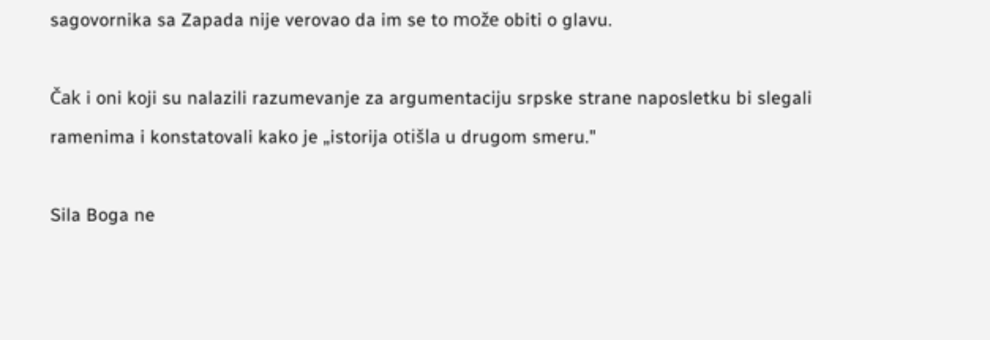sagovornika sa Zapada nije verovao da im se to može obiti o glavu.

Čak i oni koji su nalazili razumevanje za argumentaciju srpske strane naposletku bi slegali ramenima i konstatovali kako je „istorija otišla u drugom smeru."

Sila Boga ne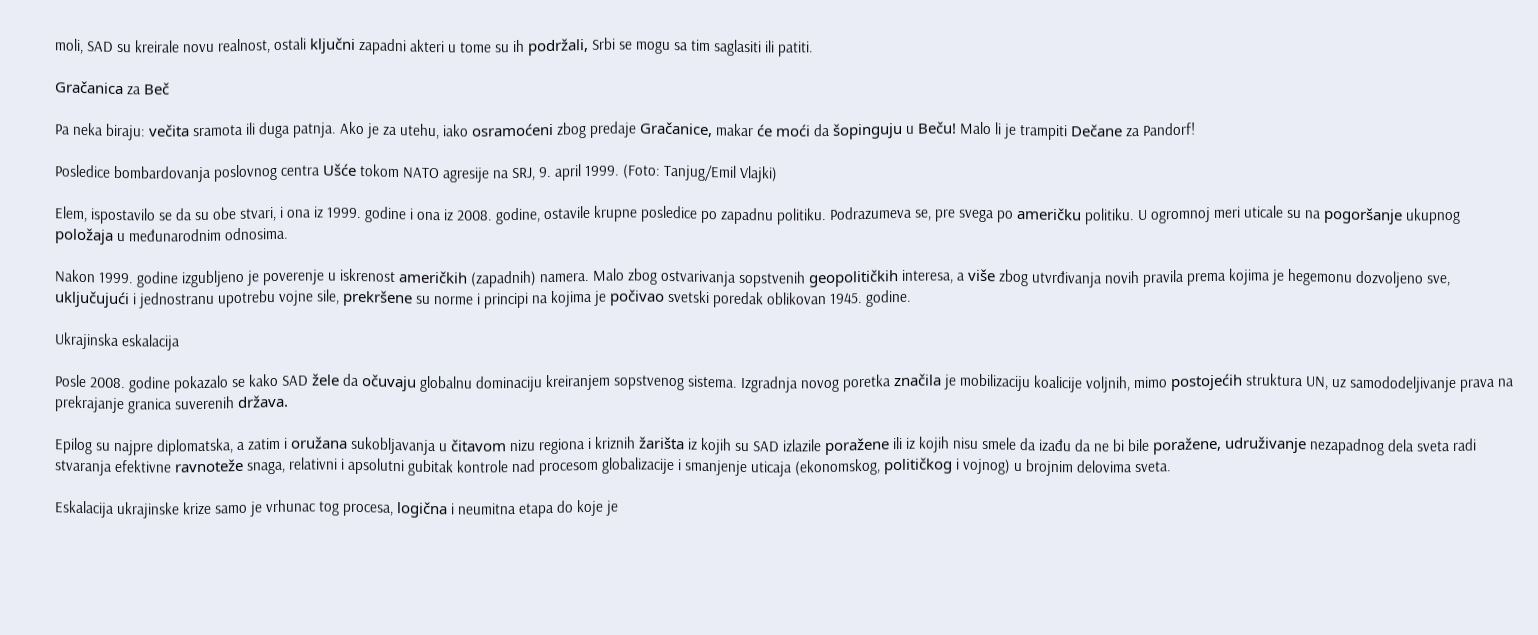moli, SAD su kreirale novu realnost, ostali ključni zapadni akteri u tome su ih podržali, Srbi se mogu sa tim saglasiti ili patiti.

Gračanica za Beč

Pa neka biraju: večita sramota ili duga patnja. Ako je za utehu, iako osramoćeni zbog predaje Gračanice, makar će moći da šopinguju u Beču! Malo li je trampiti Dečane za Pandorf!

Posledice bombardovanja poslovnog centra Ušće tokom NATO agresije na SRJ, 9. april 1999. (Foto: Tanjug/Emil Vlajki)

Elem, ispostavilo se da su obe stvari, i ona iz 1999. godine i ona iz 2008. godine, ostavile krupne posledice po zapadnu politiku. Podrazumeva se, pre svega po američku politiku. U ogromnoj meri uticale su na pogoršanje ukupnog položaja u međunarodnim odnosima.

Nakon 1999. godine izgubljeno je poverenje u iskrenost američkih (zapadnih) namera. Malo zbog ostvarivanja sopstvenih geopolitičkih interesa, a više zbog utvrđivanja novih pravila prema kojima je hegemonu dozvoljeno sve, uključujući i jednostranu upotrebu vojne sile, prekršene su norme i principi na kojima je počivao svetski poredak oblikovan 1945. godine.

Ukrajinska eskalacija

Posle 2008. godine pokazalo se kako SAD žele da očuvaju globalnu dominaciju kreiranjem sopstvenog sistema. Izgradnja novog poretka značila je mobilizaciju koalicije voljnih, mimo postojećih struktura UN, uz samododeljivanje prava na prekrajanje granica suverenih država.

Epilog su najpre diplomatska, a zatim i oružana sukobljavanja u čitavom nizu regiona i kriznih žarišta iz kojih su SAD izlazile poražene ili iz kojih nisu smele da izađu da ne bi bile poražene, udruživanje nezapadnog dela sveta radi stvaranja efektivne ravnoteže snaga, relativni i apsolutni gubitak kontrole nad procesom globalizacije i smanjenje uticaja (ekonomskog, političkog i vojnog) u brojnim delovima sveta.

Eskalacija ukrajinske krize samo je vrhunac tog procesa, logična i neumitna etapa do koje je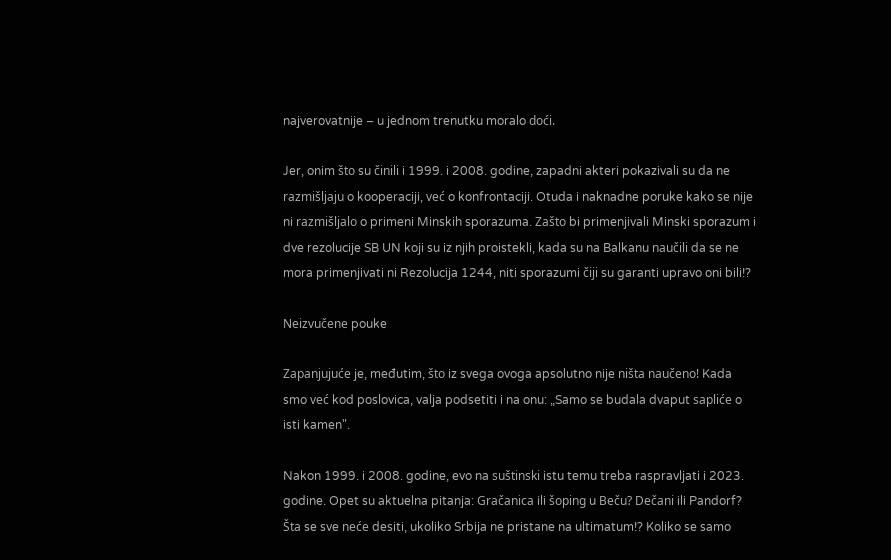najverovatnije – u jednom trenutku moralo doći.

Jer, onim što su činili i 1999. i 2008. godine, zapadni akteri pokazivali su da ne razmišljaju o kooperaciji, već o konfrontaciji. Otuda i naknadne poruke kako se nije ni razmišljalo o primeni Minskih sporazuma. Zašto bi primenjivali Minski sporazum i dve rezolucije SB UN koji su iz njih proistekli, kada su na Balkanu naučili da se ne mora primenjivati ni Rezolucija 1244, niti sporazumi čiji su garanti upravo oni bili!?

Neizvučene pouke

Zapanjujuće je, međutim, što iz svega ovoga apsolutno nije ništa naučeno! Kada smo već kod poslovica, valja podsetiti i na onu: „Samo se budala dvaput sapliće o isti kamen".

Nakon 1999. i 2008. godine, evo na suštinski istu temu treba raspravljati i 2023. godine. Opet su aktuelna pitanja: Gračanica ili šoping u Beču? Dečani ili Pandorf? Šta se sve neće desiti, ukoliko Srbija ne pristane na ultimatum!? Koliko se samo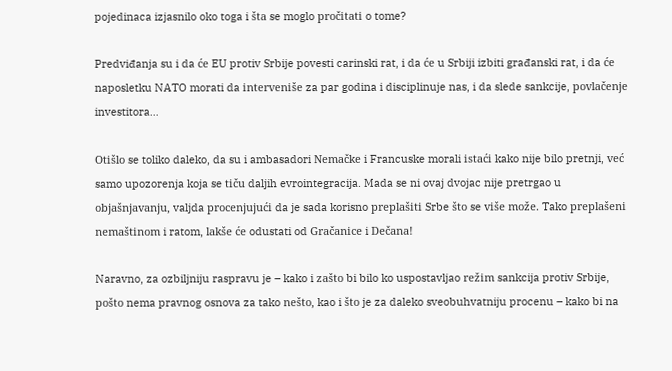pojedinaca izjasnilo oko toga i šta se moglo pročitati o tome?

Predviđanja su i da će EU protiv Srbije povesti carinski rat, i da će u Srbiji izbiti građanski rat, i da će naposletku NATO morati da interveniše za par godina i disciplinuje nas, i da slede sankcije, povlačenje investitora…

Otišlo se toliko daleko, da su i ambasadori Nemačke i Francuske morali istaći kako nije bilo pretnji, već samo upozorenja koja se tiču daljih evrointegracija. Mada se ni ovaj dvojac nije pretrgao u objašnjavanju, valjda procenjujući da je sada korisno preplašiti Srbe što se više može. Tako preplašeni nemaštinom i ratom, lakše će odustati od Gračanice i Dečana!

Naravno, za ozbiljniju raspravu je – kako i zašto bi bilo ko uspostavljao režim sankcija protiv Srbije, pošto nema pravnog osnova za tako nešto, kao i što je za daleko sveobuhvatniju procenu – kako bi na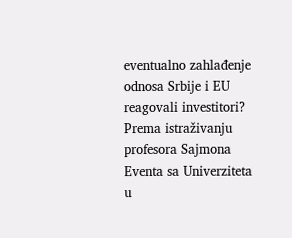eventualno zahlađenje odnosa Srbije i EU reagovali investitori? Prema istraživanju profesora Sajmona Eventa sa Univerziteta u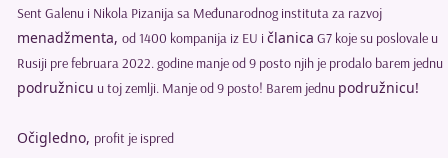Sent Galenu i Nikola Pizanija sa Međunarodnog instituta za razvoj menadžmenta, od 1400 kompanija iz EU i članica G7 koje su poslovale u Rusiji pre februara 2022. godine manje od 9 posto njih je prodalo barem jednu podružnicu u toj zemlji. Manje od 9 posto! Barem jednu podružnicu!

Očigledno, profit je ispred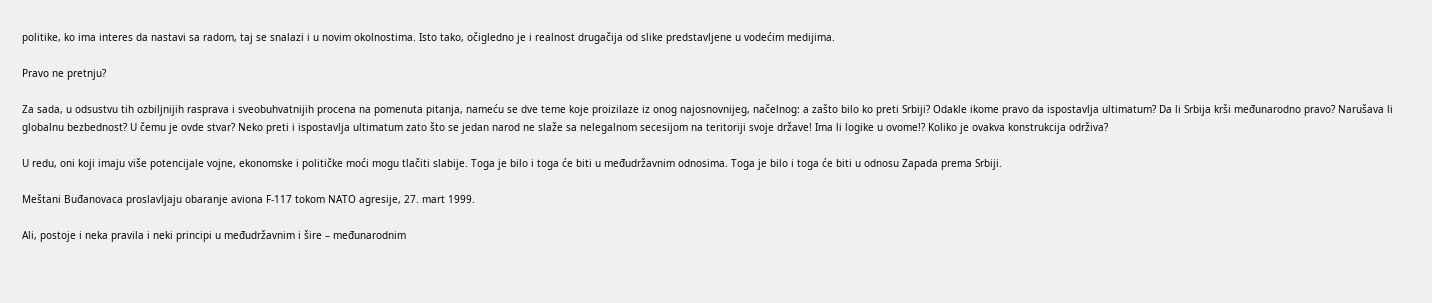politike, ko ima interes da nastavi sa radom, taj se snalazi i u novim okolnostima. Isto tako, očigledno je i realnost drugačija od slike predstavljene u vodećim medijima.

Pravo ne pretnju?

Za sada, u odsustvu tih ozbiljnijih rasprava i sveobuhvatnijih procena na pomenuta pitanja, nameću se dve teme koje proizilaze iz onog najosnovnijeg, načelnog: a zašto bilo ko preti Srbiji? Odakle ikome pravo da ispostavlja ultimatum? Da li Srbija krši međunarodno pravo? Narušava li globalnu bezbednost? U čemu je ovde stvar? Neko preti i ispostavlja ultimatum zato što se jedan narod ne slaže sa nelegalnom secesijom na teritoriji svoje države! Ima li logike u ovome!? Koliko je ovakva konstrukcija održiva?

U redu, oni koji imaju više potencijale vojne, ekonomske i političke moći mogu tlačiti slabije. Toga je bilo i toga će biti u međudržavnim odnosima. Toga je bilo i toga će biti u odnosu Zapada prema Srbiji.

Meštani Buđanovaca proslavljaju obaranje aviona F-117 tokom NATO agresije, 27. mart 1999.

Ali, postoje i neka pravila i neki principi u međudržavnim i šire – međunarodnim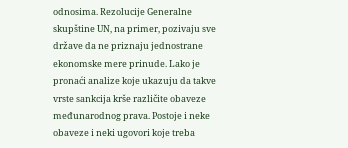odnosima. Rezolucije Generalne skupštine UN, na primer, pozivaju sve države da ne priznaju jednostrane ekonomske mere prinude. Lako je pronaći analize koje ukazuju da takve vrste sankcija krše različite obaveze međunarodnog prava. Postoje i neke obaveze i neki ugovori koje treba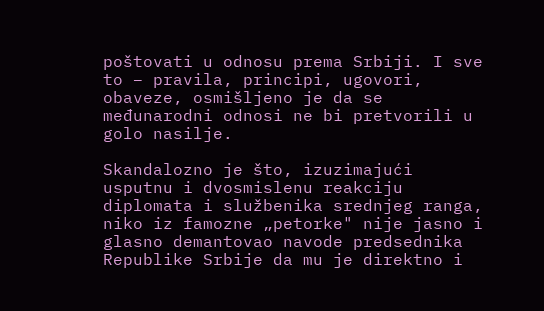poštovati u odnosu prema Srbiji. I sve to – pravila, principi, ugovori, obaveze, osmišljeno je da se međunarodni odnosi ne bi pretvorili u golo nasilje.

Skandalozno je što, izuzimajući usputnu i dvosmislenu reakciju diplomata i službenika srednjeg ranga, niko iz famozne „petorke" nije jasno i glasno demantovao navode predsednika Republike Srbije da mu je direktno i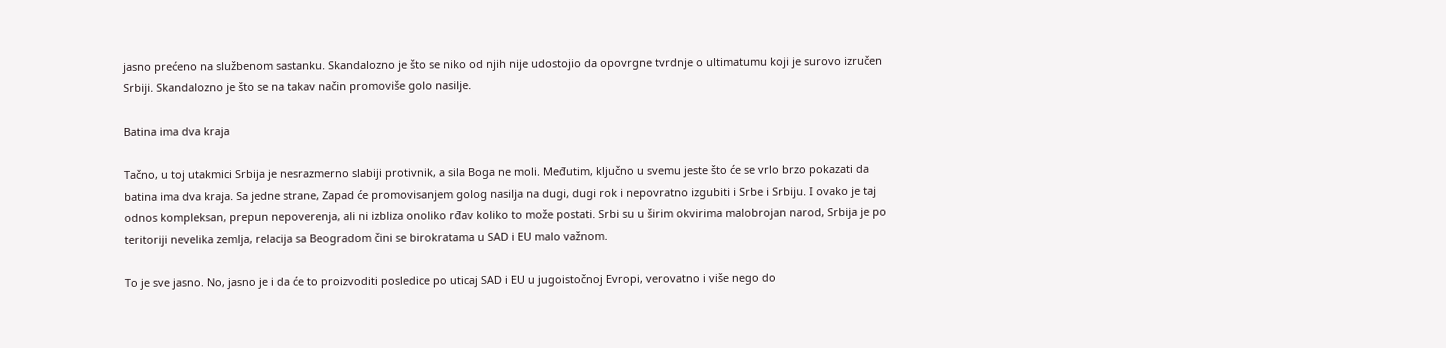jasno prećeno na službenom sastanku. Skandalozno je što se niko od njih nije udostojio da opovrgne tvrdnje o ultimatumu koji je surovo izručen Srbiji. Skandalozno je što se na takav način promoviše golo nasilje.

Batina ima dva kraja

Tačno, u toj utakmici Srbija je nesrazmerno slabiji protivnik, a sila Boga ne moli. Međutim, ključno u svemu jeste što će se vrlo brzo pokazati da batina ima dva kraja. Sa jedne strane, Zapad će promovisanjem golog nasilja na dugi, dugi rok i nepovratno izgubiti i Srbe i Srbiju. I ovako je taj odnos kompleksan, prepun nepoverenja, ali ni izbliza onoliko rđav koliko to može postati. Srbi su u širim okvirima malobrojan narod, Srbija je po teritoriji nevelika zemlja, relacija sa Beogradom čini se birokratama u SAD i EU malo važnom.

To je sve jasno. No, jasno je i da će to proizvoditi posledice po uticaj SAD i EU u jugoistočnoj Evropi, verovatno i više nego do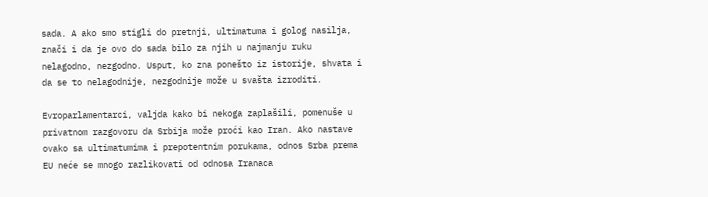sada. A ako smo stigli do pretnji, ultimatuma i golog nasilja, znači i da je ovo do sada bilo za njih u najmanju ruku nelagodno, nezgodno. Usput, ko zna ponešto iz istorije, shvata i da se to nelagodnije, nezgodnije može u svašta izroditi.

Evroparlamentarci, valjda kako bi nekoga zaplašili, pomenuše u privatnom razgovoru da Srbija može proći kao Iran. Ako nastave ovako sa ultimatumima i prepotentnim porukama, odnos Srba prema EU neće se mnogo razlikovati od odnosa Iranaca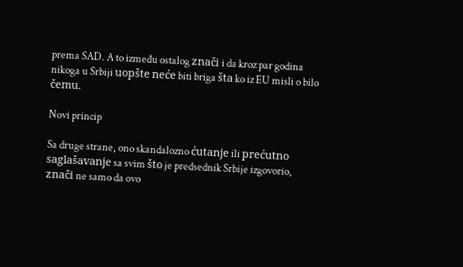prema SAD. A to između ostalog znači i da kroz par godina nikoga u Srbiji uopšte neće biti briga šta ko iz EU misli o bilo čemu.

Novi princip

Sa druge strane, ono skandalozno ćutanje ili prećutno saglašavanje sa svim što je predsednik Srbije izgovorio, znači ne samo da ovo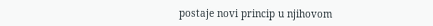postaje novi princip u njihovom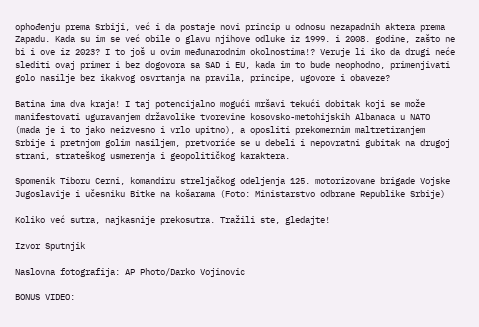ophođenju prema Srbiji, već i da postaje novi princip u odnosu nezapadnih aktera prema Zapadu. Kada su im se već obile o glavu njihove odluke iz 1999. i 2008. godine, zašto ne bi i ove iz 2023? I to još u ovim međunarodnim okolnostima!? Veruje li iko da drugi neće slediti ovaj primer i bez dogovora sa SAD i EU, kada im to bude neophodno, primenjivati golo nasilje bez ikakvog osvrtanja na pravila, principe, ugovore i obaveze?

Batina ima dva kraja! I taj potencijalno mogući mršavi tekući dobitak koji se može manifestovati uguravanjem državolike tvorevine kosovsko-metohijskih Albanaca u NATO (mada je i to jako neizvesno i vrlo upitno), a oposliti prekomernim maltretiranjem Srbije i pretnjom golim nasiljem, pretvoriće se u debeli i nepovratni gubitak na drugoj strani, strateškog usmerenja i geopolitičkog karaktera.

Spomenik Tiboru Cerni, komandiru streljačkog odeljenja 125. motorizovane brigade Vojske Jugoslavije i učesniku Bitke na košarama (Foto: Ministarstvo odbrane Republike Srbije)

Koliko već sutra, najkasnije prekosutra. Tražili ste, gledajte!

Izvor Sputnjik

Naslovna fotografija: AP Photo/Darko Vojinovic

BONUS VIDEO: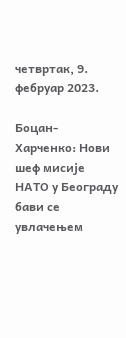четвртак, 9. фебруар 2023.

Боцан-Харченко: Нови шеф мисије НАТО у Београду бави се увлачењем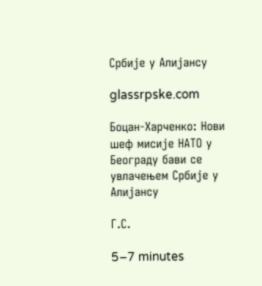Србије у Алијансу

glassrpske.com

Боцан-Харченко: Нови шеф мисије НАТО у Београду бави се увлачењем Србије у Алијансу

Г.С.

5–7 minutes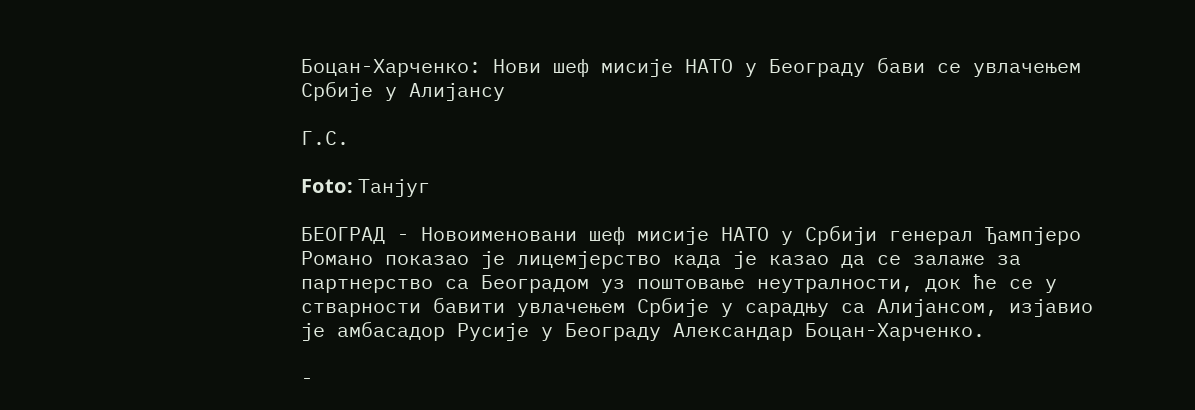Боцан-Харченко: Нови шеф мисије НАТО у Београду бави се увлачењем Србије у Алијансу

Г.С.

Foto: Танјуг

БЕОГРАД - Новоименовани шеф мисије НАТО у Србији генерал Ђампјеро Романо показао је лицемјерство када је казао да се залаже за партнерство са Београдом уз поштовање неутралности, док ће се у стварности бавити увлачењем Србије у сарадњу са Алијансом, изјавио је амбасадор Русије у Београду Александар Боцан-Харченко.

-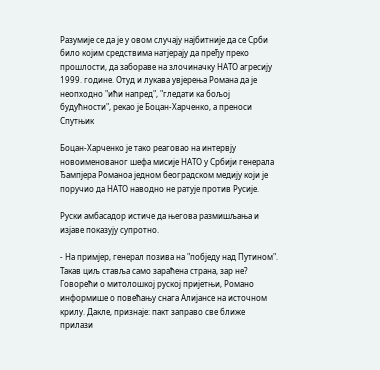Разумије се да је у овом случају најбитније да се Срби било којим средствима натјерају да пређу преко прошлости, да забораве на злочиначку НАТО агресију 1999. године. Отуд и лукава увјерења Романа да је неопходно "ићи напред", "гледати ка бољој будућности", рекао је Боцан-Харченко, а преноси Спутњик

Боцан-Харченко је тако реаговао на интервју новоименованог шефа мисије НАТО у Србији генерала Ђампјера Романоа једном београдском медију који је поручио да НАТО наводно не ратује против Русије.

Руски амбасадор истиче да његова размишљања и изјаве показују супротно.

- На примјер, генерал позива на "побједу над Путином". Такав циљ ставља само зараћена страна, зар не? Говорећи о митолошкој руској пријетњи, Романо информише о повећању снага Алијансе на источном крилу. Дакле, признаје: пакт заправо све ближе прилази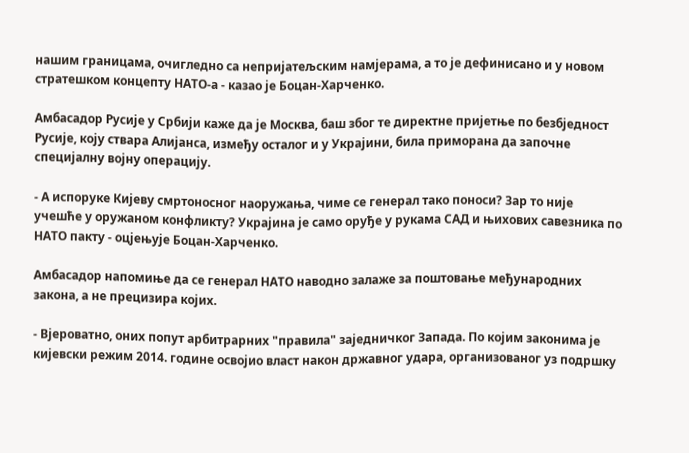нашим границама, очигледно са непријатељским намјерама, а то је дефинисано и у новом стратешком концепту НАТО-а - казао је Боцан-Харченко.

Амбасадор Русије у Србији каже да је Москва, баш због те директне пријетње по безбједност Русије, коју ствара Алијанса, између осталог и у Украјини, била приморана да започне специјалну војну операцију.

- А испоруке Кијеву смртоносног наоружања, чиме се генерал тако поноси? Зар то није учешће у оружаном конфликту? Украјина је само оруђе у рукама САД и њихових савезника по НАТО пакту - оцјењује Боцан-Харченко.

Амбасадор напомиње да се генерал НАТО наводно залаже за поштовање међународних закона, а не прецизира којих.

- Вјероватно, оних попут арбитрарних "правила" заједничког Запада. По којим законима је кијевски режим 2014. године освојио власт након државног удара, организованог уз подршку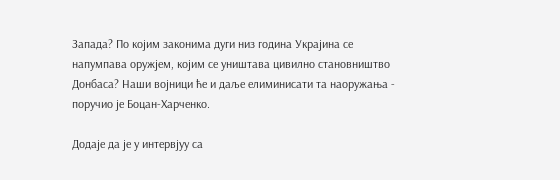Запада? По којим законима дуги низ година Украјина се напумпава оружјем, којим се уништава цивилно становништво Донбаса? Наши војници ће и даље елиминисати та наоружања - поручио је Боцан-Харченко.

Додаје да је у интервјуу са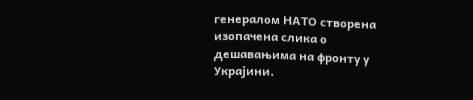генералом НАТО створена изопачена слика о дешавањима на фронту у Украјини.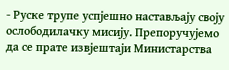- Руске трупе успјешно настављају своју ослободилачку мисију. Препоручујемо да се прате извјештаји Министарства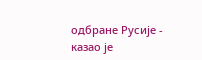одбране Русије - казао је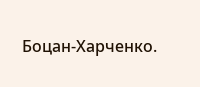Боцан-Харченко.